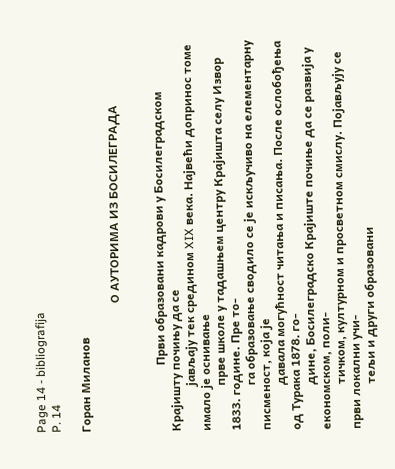Page 14 - bibliografija
P. 14

Горан Миланов

                                           О АУТОРИМА ИЗ БОСИЛЕГРАДА


                      Први образовани кадрови у Босилеградском Крајишту почињу да се
               јављају тек средином XIX века. Највећи допринос томе имало је оснивање
               прве школе у тадашњем центру Крајишта селу Извор 1833. године. Пре то-
               га образовање сводило се је искључиво на елементарну писменост, која је
               давала могућност читања и писања. После ослобођења од Турака 1878. го-
               дине, Босилеградско Крајиште почиње да се развија у економском, поли-
               тичком, културном и просветном смислу. Појављују се први локални учи-
               тељи и други образовани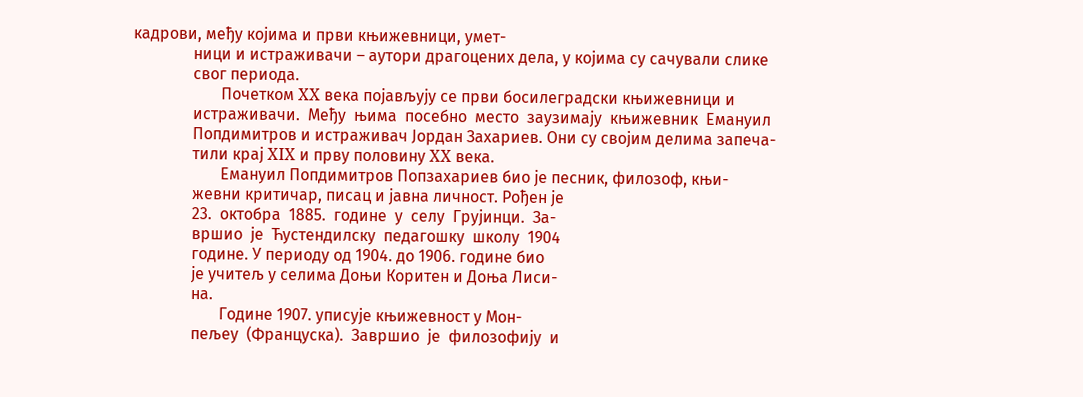кадрови, међу којима и први књижевници, умет-
               ници и истраживачи – аутори драгоцених дела, у којима су сачували слике
               свог периода.
                      Почетком XX века појављују се први босилеградски књижевници и
               истраживачи.  Међу  њима  посебно  место  заузимају  књижевник  Емануил
               Попдимитров и истраживач Јордан Захариев. Они су својим делима запеча-
               тили крај XIX и прву половину XX века.
                      Емануил Попдимитров Попзахариев био је песник, филозоф, књи-
               жевни критичар, писац и јавна личност. Рођен је
               23.  октобра  1885.  године  у  селу  Грујинци.  За-
               вршио  је  Ћустендилску  педагошку  школу  1904
               године. У периоду од 1904. до 1906. године био
               је учитељ у селима Доњи Коритен и Доња Лиси-
               на.
                      Године 1907. уписује књижевност у Мон-
               пељеу  (Француска).  Завршио  је  филозофију  и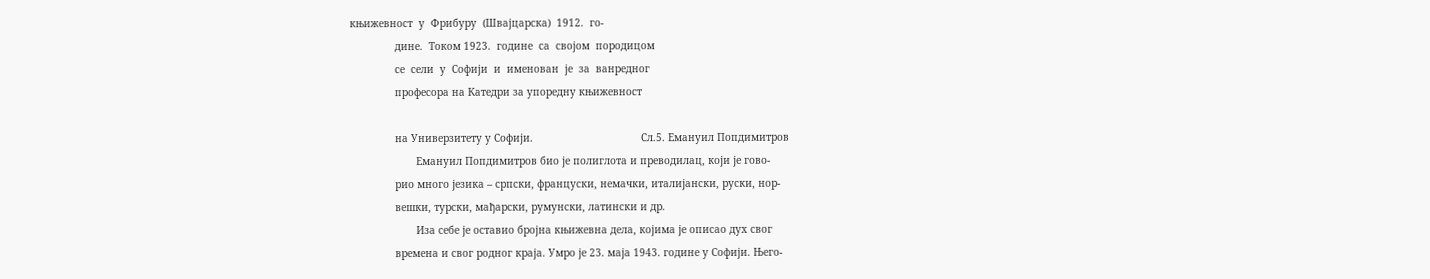књижевност  у  Фрибуру  (Швајцарска)  1912.  го-
               дине.  Током 1923.  године  са  својом  породицом
               се  сели  у  Софији  и  именован  је  за  ванредног
               професора на Катедри за упоредну књижевност

               на Универзитету у Софији.                                    Сл.5. Емануил Попдимитров
                      Емануил Попдимитров био је полиглота и преводилац, који је гово-
               рио много језика – српски, француски, немачки, италијански, руски, нор-
               вешки, турски, мађарски, румунски, латински и др.
                      Иза себе је оставио бројна књижевна дела, којима је описао дух свог
               времена и свог родног краја. Умро је 23. маја 1943. године у Софији. Њего-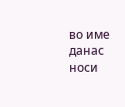во име данас носи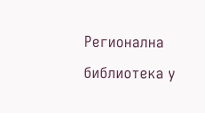Регионална библиотека у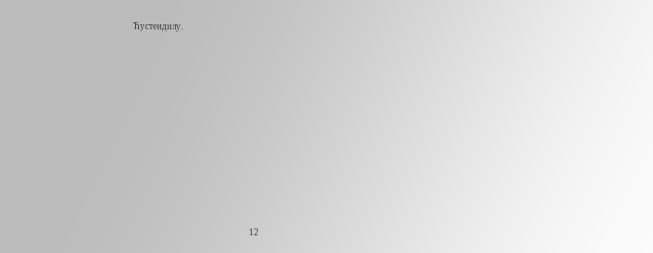Ћустендилу.














                                                           12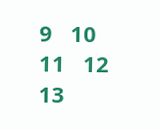9   10   11   12   13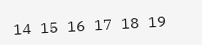14   15   16   17   18   19